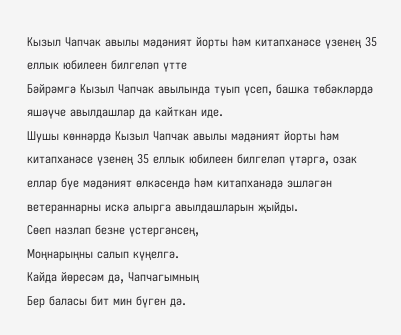Кызыл Чапчак авылы мәдәният йорты һәм китапханәсе үзенең 35 еллык юбилеен билгеләп үтте
Бәйрәмгә Кызыл Чапчак авылында туып үсеп, башка төбәкләрдә яшәүче авылдашлар да кайткан иде.
Шушы көннәрдә Кызыл Чапчак авылы мәдәният йорты һәм китапханәсе үзенең 35 еллык юбилеен билгеләп үтәргә, озак еллар буе мәдәният өлкәсендә һәм китапханәдә эшләгән ветераннарны искә алырга авылдашларын җыйды.
Сөеп назлап безне үстергәнсең,
Моңнарыңны салып күңелгә.
Кайда йөресәм дә, Чапчагымның
Бер баласы бит мин бүген дә.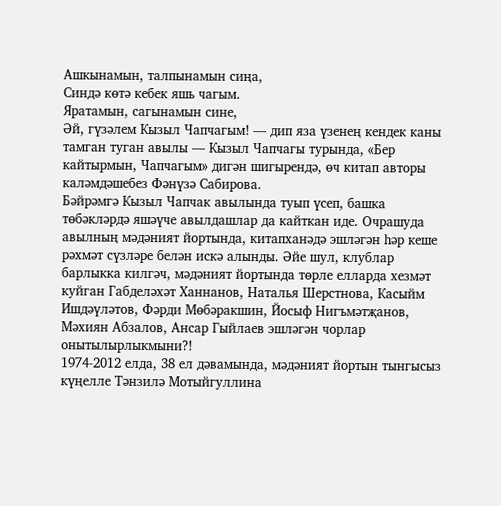Ашкынамын, талпынамын сиңа,
Синдә көтә кебек яшь чагым.
Яратамын, сагынамын сине,
Әй, гүзәлем Кызыл Чапчагым! — дип яза үзенең кендек каны тамган туган авылы — Кызыл Чапчагы турында, «Бер кайтырмын, Чапчагым» дигән шигырендә, өч китап авторы каләмдәшебез Фәнүзә Сабирова.
Бәйрәмгә Кызыл Чапчак авылында туып үсеп, башка төбәкләрдә яшәүче авылдашлар да кайткан иде. Очрашуда авылның мәдәният йортында, китапханәдә эшләгән һәр кеше рәхмәт сүзләре белән искә алынды. Әйе шул, клублар барлыкка килгәч, мәдәният йортында төрле елларда хезмәт куйган Габделәхәт Ханнанов, Наталья Шерстнова, Касыйм Ишдәүләтов, Фәрди Мөбәракшин, Йосыф Нигъмәтҗанов, Мәхиян Абзалов, Ансар Гыйлаев эшләгән чорлар онытылырлыкмыни?!
1974-2012 елда, 38 ел дәвамында, мәдәният йортын тынгысыз күңелле Тәнзилә Мотыйгуллина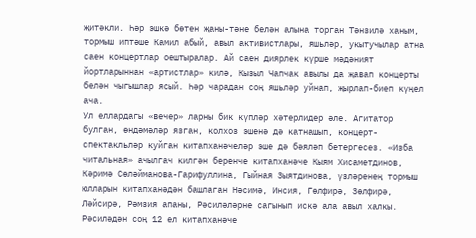җитәкли. Һәр эшкә бөтен җаны-тәне белән алына торган Тәнзилә ханым, тормыш иптәше Камил абый, авыл активистлары, яшьләр, укытучылар атна саен концертлар оештыралар. Ай саен диярлек күрше мәдәният йортларыннан «артистлар» килә, Кызыл Чапчак авылы да җавап концерты белән чыгышлар ясый. Һәр чарадан соң яшьләр уйнап, җырлап-биеп күңел ача.
Ул еллардагы «вечер» ларны бик күпләр хәтерлидер әле. Агитатор булган, өндәмәләр язган, колхоз эшенә дә катнашып, концерт-спектакльләр куйган китапханәчеләр эше дә бәяләп бетергесез. «Изба читальная» ачылгач килгән беренче китапханәче Кыям Хисаметдинов, Кәримә Сөләйманова-Гарифуллина, Гыйная Зыятдинова, үзләренең тормыш юлларын китапханәдән башлаган Нәсимә, Инсия, Гөлфирә, Зөлфирә, Ләйсирә, Рәмзия апаны, Рәсиләләрне сагынып искә ала авыл халкы. Рәсиләдән соң 12 ел китапханәче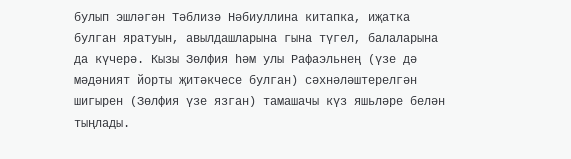булып эшләгән Тәблизә Нәбиуллина китапка, иҗатка булган яратуын, авылдашларына гына түгел, балаларына да күчерә. Кызы Зөлфия һәм улы Рафаэльнең (үзе дә мәдәният йорты җитәкчесе булган) сәхнәләштерелгән шигырен (Зөлфия үзе язган) тамашачы күз яшьләре белән тыңлады.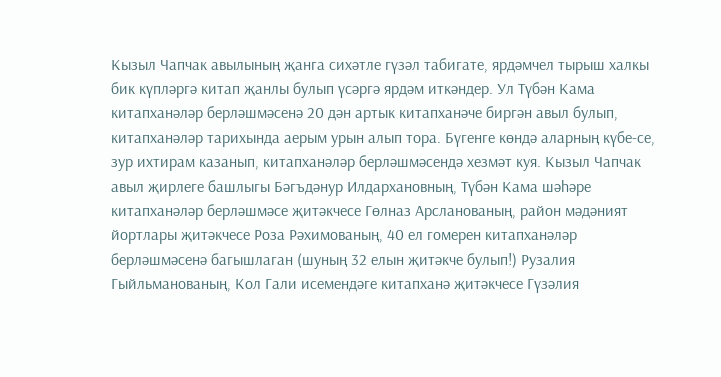Кызыл Чапчак авылының җанга сихәтле гүзәл табигате, ярдәмчел тырыш халкы бик күпләргә китап җанлы булып үсәргә ярдәм иткәндер. Ул Түбән Кама китапханәләр берләшмәсенә 20 дән артык китапханәче биргән авыл булып, китапханәләр тарихында аерым урын алып тора. Бүгенге көндә аларның күбе-се, зур ихтирам казанып, китапханәләр берләшмәсендә хезмәт куя. Кызыл Чапчак авыл җирлеге башлыгы Бәгъдәнур Илдархановның, Түбән Кама шәһәре китапханәләр берләшмәсе җитәкчесе Гөлназ Арсланованың, район мәдәният йортлары җитәкчесе Роза Рәхимованың, 40 ел гомерен китапханәләр берләшмәсенә багышлаган (шуның 32 елын җитәкче булып!) Рузалия Гыйльманованың, Кол Гали исемендәге китапханә җитәкчесе Гүзәлия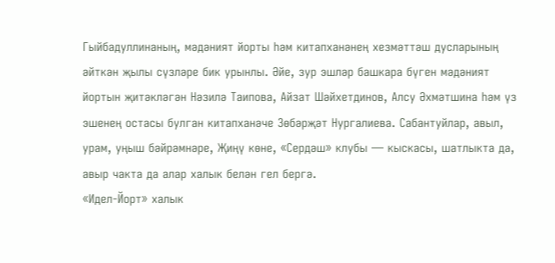Гыйбадуллинаның, мәдәният йорты һәм китапханәнең хезмәттәш дусларының әйткән җылы сүзләре бик урынлы. Әйе, зур эшләр башкара бүген мәдәният йортын җитәкләгән Нәзилә Таипова, Айзат Шәйхетдинов, Алсу Әхмәтшина һәм үз эшенең остасы булган китапханәче Зөбәрҗәт Нургалиева. Сабантуйлар, авыл, урам, уңыш бәйрәмнәре, Җиңү көне, «Сердәш» клубы — кыскасы, шатлыкта да, авыр чакта да алар халык белән гел бергә.
«Идел-Йорт» халык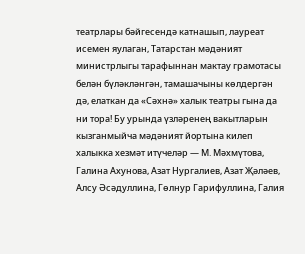театрлары бәйгесендә катнашып, лауреат исемен яулаган, Татарстан мәдәният министрлыгы тарафыннан мактау грамотасы белән бүләкләнгән, тамашачыны көлдергән дә, елаткан да «Сәхнә» халык театры гына да ни тора! Бу урында үзләренең вакытларын кызганмыйча мәдәният йортына килеп халыкка хезмәт итүчеләр — М. Мәхмүтова, Галина Ахунова, Азат Нургалиев, Азат Җәләев, Алсу Әсәдуллина, Гөлнур Гарифуллина, Галия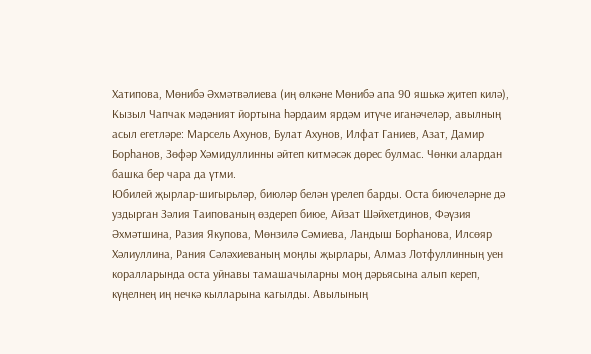Хатипова, Мөнибә Әхмәтвәлиева (иң өлкәне Мөнибә апа 90 яшькә җитеп килә), Кызыл Чапчак мәдәният йортына һәрдаим ярдәм итүче иганәчеләр, авылның асыл егетләре: Марсель Ахунов, Булат Ахунов, Илфат Ганиев, Азат, Дамир Борһанов, Зөфәр Хәмидуллинны әйтеп китмәсәк дөрес булмас. Чөнки алардан башка бер чара да үтми.
Юбилей җырлар-шигырьләр, биюләр белән үрелеп барды. Оста биючеләрне дә уздырган Зәлия Таипованың өздереп биюе, Айзат Шәйхетдинов, Фәүзия Әхмәтшина, Разия Якупова, Мөнзилә Сәмиева, Ландыш Борһанова, Илсөяр Хәлиуллина, Рания Сәләхиеваның моңлы җырлары, Алмаз Лотфуллинның уен коралларында оста уйнавы тамашачыларны моң дәрьясына алып кереп, күңелнең иң нечкә кылларына кагылды. Авылының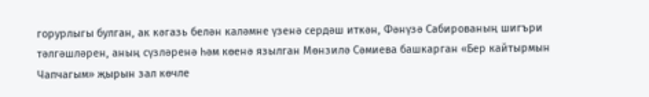горурлыгы булган, ак кәгазь белән каләмне үзенә сердәш иткән, Фәнүзә Сабированың шигъри тәлгәшләрен, аның сүзләренә һәм көенә язылган Мөнзилә Сәмиева башкарган «Бер кайтырмын Чапчагым» җырын зал көчле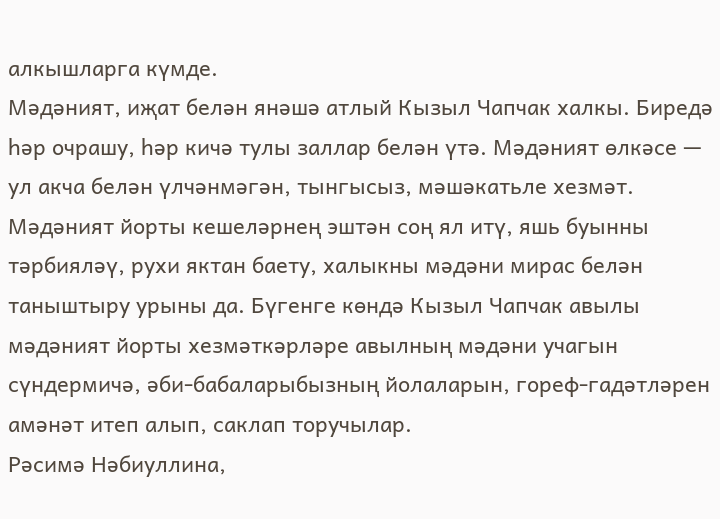алкышларга күмде.
Мәдәният, иҗат белән янәшә атлый Кызыл Чапчак халкы. Биредә һәр очрашу, һәр кичә тулы заллар белән үтә. Мәдәният өлкәсе — ул акча белән үлчәнмәгән, тынгысыз, мәшәкатьле хезмәт. Мәдәният йорты кешеләрнең эштән соң ял итү, яшь буынны тәрбияләү, рухи яктан баету, халыкны мәдәни мирас белән таныштыру урыны да. Бүгенге көндә Кызыл Чапчак авылы мәдәният йорты хезмәткәрләре авылның мәдәни учагын сүндермичә, әби-бабаларыбызның йолаларын, гореф-гадәтләрен амәнәт итеп алып, саклап торучылар.
Рәсимә Нәбиуллина,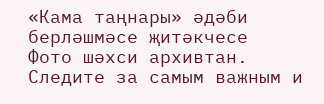«Кама таңнары» әдәби берләшмәсе җитәкчесе
Фото шәхси архивтан.
Следите за самым важным и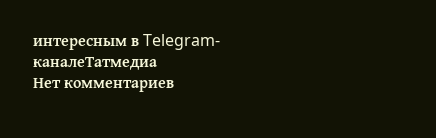интересным в Telegram-каналеТатмедиа
Нет комментариев